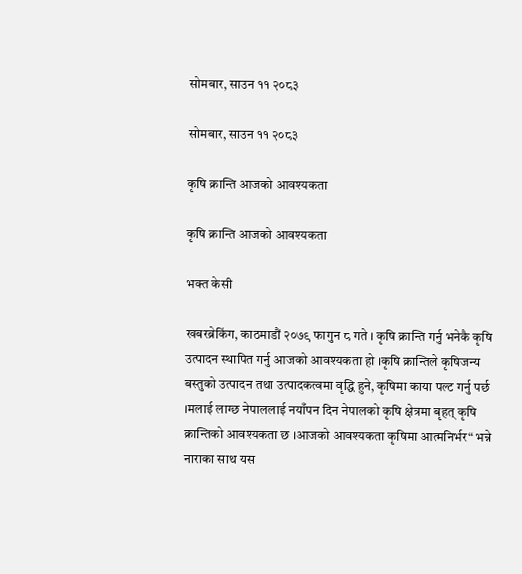सोमबार, साउन ११ २०८३

सोमबार, साउन ११ २०८३

कृषि क्रान्ति आजको आवश्यकता

कृषि क्रान्ति आजको आवश्यकता

भक्त केसी

खबरब्रेकिंग, काठमाडौं २०७९ फागुन ८ गते । कृषि क्रान्ति गर्नु भनेकै कृषि उत्पादन स्थापित गर्नु आजको आवश्यकता हो ।कृषि क्रान्तिले कृषिजन्य बस्तुको उत्पादन तथा उत्पादकत्वमा वृद्धि हुने, कृषिमा काया पल्ट गर्नु पर्छ ।मलाई लाग्छ नेपाललाई नयाँपन दिन नेपालको कृषि क्षेत्रमा बृहत् कृषि क्रान्तिको आवश्यकता छ ।आजको आवश्यकता कृषिमा आत्मनिर्भर“ भन्ने नाराका साथ यस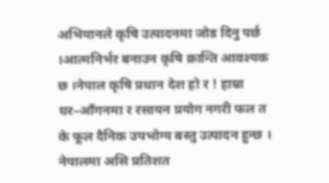अभियानले कृषि उत्पादनमा जोड दिनु पर्छ ।आत्मनिर्भर बनाउन कृषि क्रान्ति आवश्यक छ ।नेपाल कृषि प्रधान देश हो र ! हाम्रा घर–आँगनमा र रसायन प्रयोग नगरी फल त के फूल दैनिक उपभोग्य बस्तु उत्पादन हुन्छ । नेपालमा असि प्रतिशत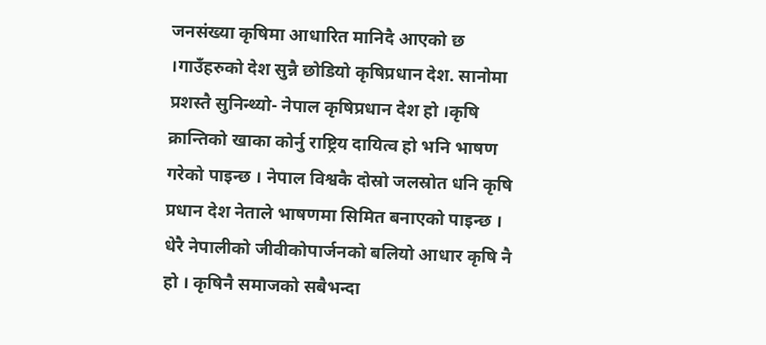जनसंख्या कृषिमा आधारित मानिदै आएको छ ।गाउँहरुको देश सुन्नै छोडियो कृषिप्रधान देश. सानोमा प्रशस्तै सुनिन्थ्यो- नेपाल कृषिप्रधान देश हो ।कृषि क्रान्तिको खाका कोर्नु राष्ट्रिय दायित्व हो भनि भाषण गरेको पाइन्छ । नेपाल विश्वकै दोस्रो जलस्रोत धनि कृषि प्रधान देश नेताले भाषणमा सिमित बनाएको पाइन्छ । धेरै नेपालीको जीवीकोपार्जनको बलियो आधार कृषि नै हो । कृषिनै समाजको सबैभन्दा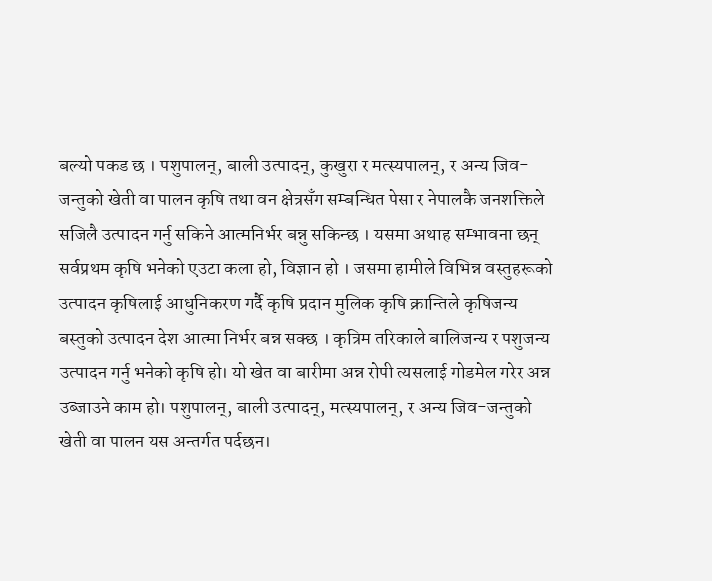बल्यो पकड छ । पशुपालन्, बाली उत्पादन्, कुखुरा र मत्स्यपालन्, र अन्य जिव-जन्तुको खेती वा पालन कृषि तथा वन क्षेत्रसँग सम्बन्धित पेसा र नेपालकै जनशक्तिले सजिलै उत्पादन गर्नु सकिने आत्मनिर्भर बन्नु सकिन्छ । यसमा अथाह सम्भावना छन् सर्वप्रथम कृषि भनेको एउटा कला हो, विज्ञान हो । जसमा हामीले विभिन्न वस्तुहरूको उत्पादन कृषिलाई आधुनिकरण गर्दै कृषि प्रदान मुलिक कृषि क्रान्तिले कृषिजन्य बस्तुको उत्पादन देश आत्मा निर्भर बन्न सक्छ । कृत्रिम तरिकाले बालिजन्य र पशुजन्य उत्पादन गर्नु भनेको कृषि हो। यो खेत वा बारीमा अन्न रोपी त्यसलाई गोडमेल गरेर अन्न उब्जाउने काम हो। पशुपालन्, बाली उत्पादन्, मत्स्यपालन्, र अन्य जिव-जन्तुको खेती वा पालन यस अन्तर्गत पर्दछन।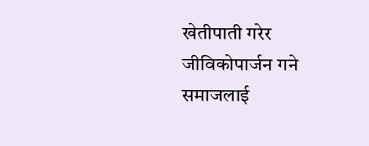खेतीपाती गरेर जीविकोपार्जन गने समाजलाई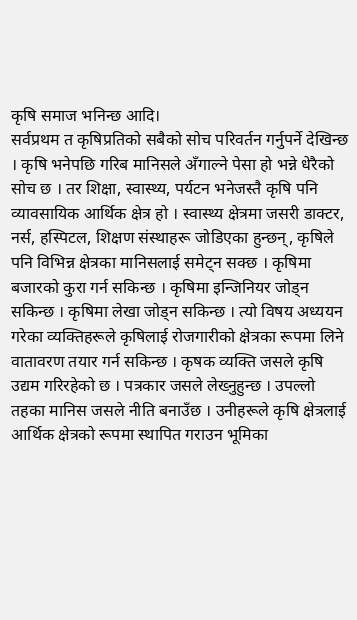कृषि समाज भनिन्छ आदि।
सर्वप्रथम त कृषिप्रतिको सबैको सोच परिवर्तन गर्नुपर्ने देखिन्छ । कृषि भनेपछि गरिब मानिसले अँगाल्ने पेसा हो भन्ने धेरैको सोच छ । तर शिक्षा, स्वास्थ्य, पर्यटन भनेजस्तै कृषि पनि व्यावसायिक आर्थिक क्षेत्र हो । स्वास्थ्य क्षेत्रमा जसरी डाक्टर, नर्स, हस्पिटल, शिक्षण संस्थाहरू जोडिएका हुन्छन्, कृषिले पनि विभिन्न क्षेत्रका मानिसलाई समेट्न सक्छ । कृषिमा बजारको कुरा गर्न सकिन्छ । कृषिमा इन्जिनियर जोड्न सकिन्छ । कृषिमा लेखा जोड्न सकिन्छ । त्यो विषय अध्ययन गरेका व्यक्तिहरूले कृषिलाई रोजगारीको क्षेत्रका रूपमा लिने वातावरण तयार गर्न सकिन्छ । कृषक व्यक्ति जसले कृषि उद्यम गरिरहेको छ । पत्रकार जसले लेख्नुहुन्छ । उपल्लो तहका मानिस जसले नीति बनाउँछ । उनीहरूले कृषि क्षेत्रलाई आर्थिक क्षेत्रको रूपमा स्थापित गराउन भूमिका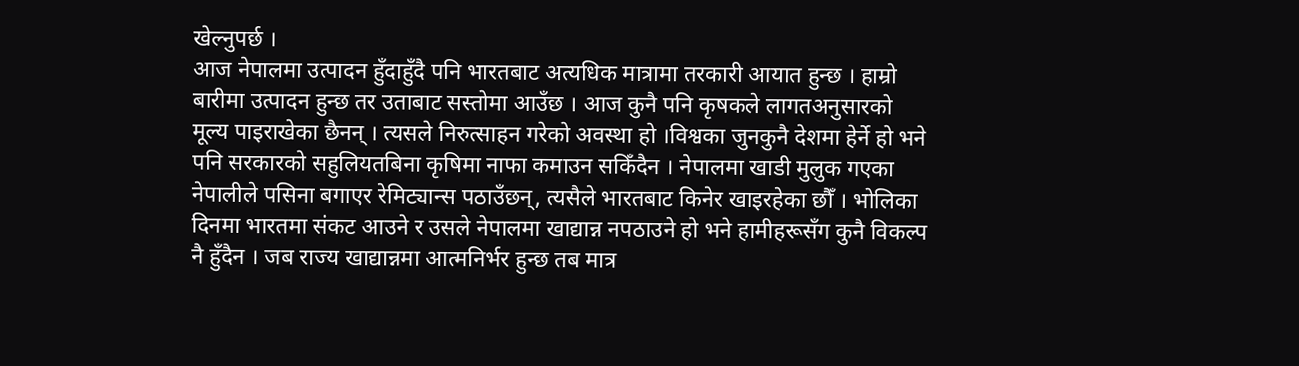खेल्नुपर्छ ।
आज नेपालमा उत्पादन हुँदाहुँदै पनि भारतबाट अत्यधिक मात्रामा तरकारी आयात हुन्छ । हाम्रो बारीमा उत्पादन हुन्छ तर उताबाट सस्तोमा आउँछ । आज कुनै पनि कृषकले लागतअनुसारको मूल्य पाइराखेका छैनन् । त्यसले निरुत्साहन गरेको अवस्था हो ।विश्वका जुनकुनै देशमा हेर्ने हो भने पनि सरकारको सहुलियतबिना कृषिमा नाफा कमाउन सकिँदैन । नेपालमा खाडी मुलुक गएका नेपालीले पसिना बगाएर रेमिट्यान्स पठाउँछन्, त्यसैले भारतबाट किनेर खाइरहेका छौँ । भोलिका दिनमा भारतमा संकट आउने र उसले नेपालमा खाद्यान्न नपठाउने हो भने हामीहरूसँग कुनै विकल्प नै हुँदैन । जब राज्य खाद्यान्नमा आत्मनिर्भर हुन्छ तब मात्र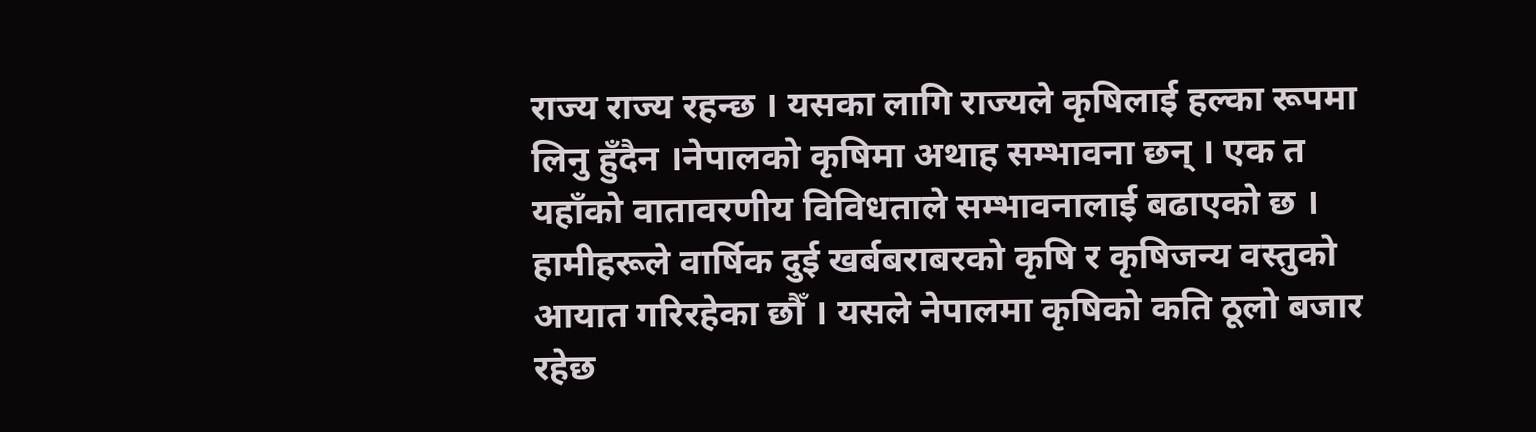राज्य राज्य रहन्छ । यसका लागि राज्यले कृषिलाई हल्का रूपमा लिनु हुँदैन ।नेपालको कृषिमा अथाह सम्भावना छन् । एक त यहाँको वातावरणीय विविधताले सम्भावनालाई बढाएको छ । हामीहरूले वार्षिक दुई खर्बबराबरको कृषि र कृषिजन्य वस्तुको आयात गरिरहेका छौँ । यसले नेपालमा कृषिको कति ठूलो बजार रहेछ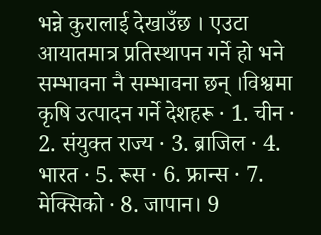भन्ने कुरालाई देखाउँछ । एउटा आयातमात्र प्रतिस्थापन गर्ने हो भने सम्भावना नै सम्भावना छन् ।विश्वमा कृषि उत्पादन गर्ने देशहरू · 1. चीन · 2. संयुक्त राज्य · 3. ब्राजिल · 4. भारत · 5. रूस · 6. फ्रान्स · 7. मेक्सिको · 8. जापान। 9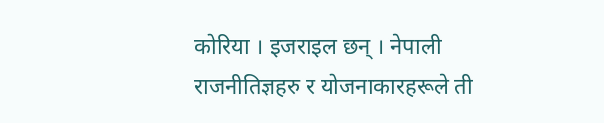कोरिया । इजराइल छन् । नेपाली राजनीतिज्ञहरु र योजनाकारहरूले ती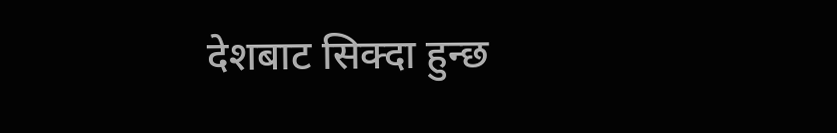देशबाट सिक्दा हुन्छ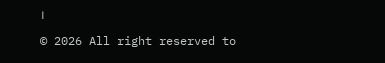।

© 2026 All right reserved to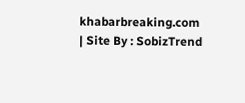khabarbreaking.com | Site By : SobizTrend